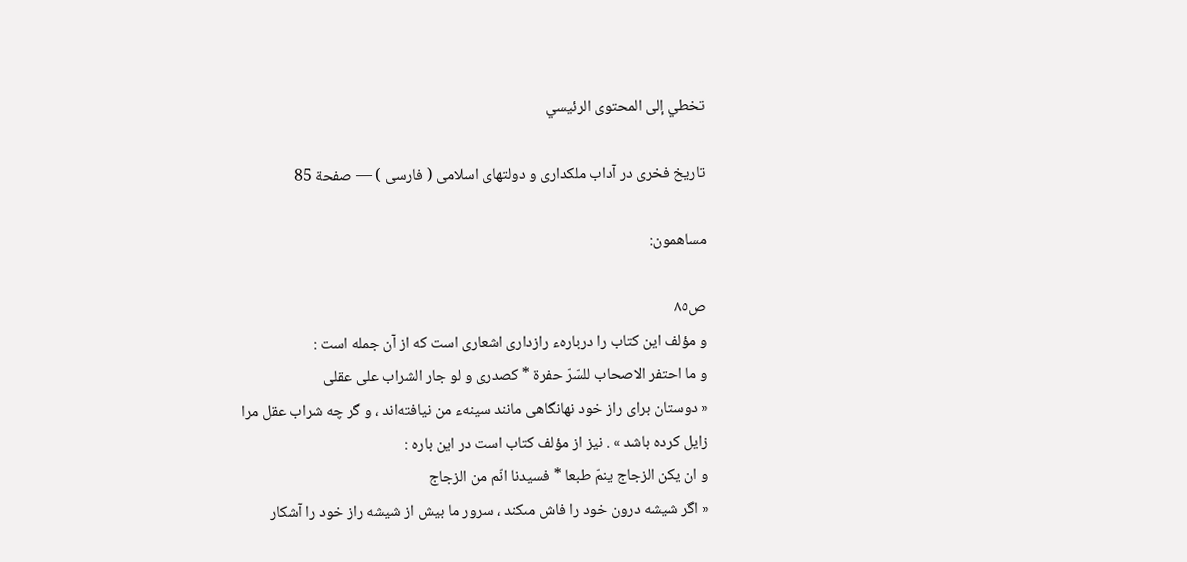تخطي إلى المحتوى الرئيسي

تاريخ فخرى در آداب ملكدارى و دولتهاى اسلامى ( فارسى ) — صفحة 85

مساهمون:

ص٨٥
و مؤلف اين كتاب را دربارهء رازدارى اشعارى است كه از آن جمله است :
و ما احتفر الاصحاب للسّرّ حفرة * كصدرى و لو جار الشراب على عقلى
« دوستان براى راز خود نهانگاهى مانند سينهء من نيافته‌اند ، و گر چه شراب عقل مرا زايل كرده باشد » . نيز از مؤلف كتاب است در اين باره :
و ان يكن الزجاج ينمّ طبعا * فسيدنا انّم من الزجاج
« اگر شيشه درون خود را فاش مىكند ، سرور ما بيش از شيشه راز خود را آشكار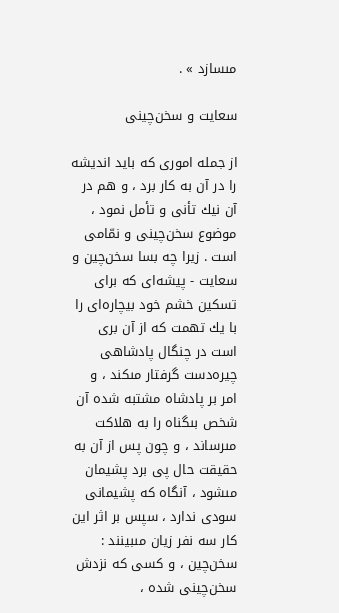مىسازد » .

سعايت و سخن‌چينى

از جمله امورى كه بايد انديشه را در آن به كار برد ، و هم در آن نيك تأنى و تأمل نمود ، موضوع سخن‌چينى و نمّامى است . زيرا چه بسا سخن‌چين و سعايت - پيشه‌اى كه براى تسكين خشم خود بيچاره‌اى را با يك تهمت كه از آن برى است در چنگال پادشاهى چيره‌دست گرفتار مىكند ، و امر بر پادشاه مشتبه شده آن شخص بىگناه را به هلاكت مىرساند ، و چون پس از آن به حقيقت حال پى برد پشيمان مىشود ، آنگاه كه پشيمانى سودى ندارد ، سپس بر اثر اين كار سه نفر زيان مىبينند : سخن‌چين ، و كسى كه نزدش سخن‌چينى شده ،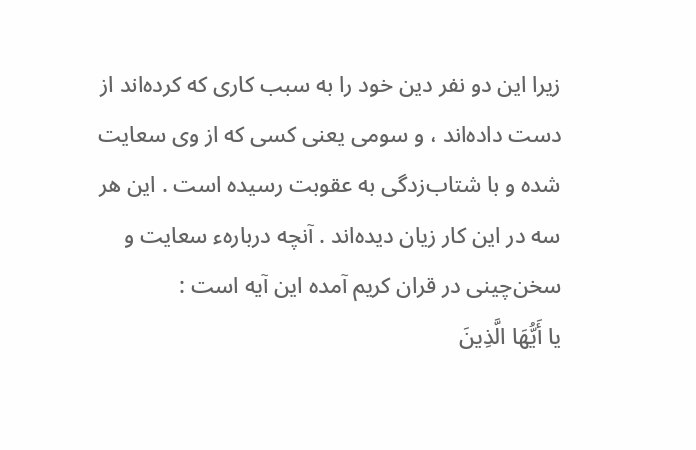زيرا اين دو نفر دين خود را به سبب كارى كه كرده‌اند از دست داده‌اند ، و سومى يعنى كسى كه از وى سعايت شده و با شتاب‌زدگى به عقوبت رسيده است . اين هر سه در اين كار زيان ديده‌اند . آنچه دربارهء سعايت و سخن‌چينى در قران كريم آمده اين آيه است :
يا أَيُّهَا الَّذِينَ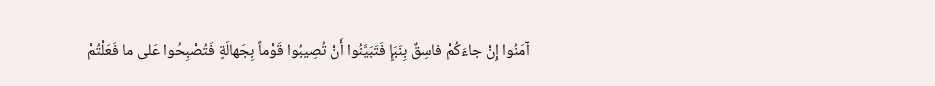آمَنُوا إِنْ جاءَكُمْ فاسِقٌ بِنَبَإٍ فَتَبَيَّنُوا أَنْ تُصِيبُوا قَوْماً بِجَهالَةٍ فَتُصْبِحُوا عَلى ما فَعَلْتُمْ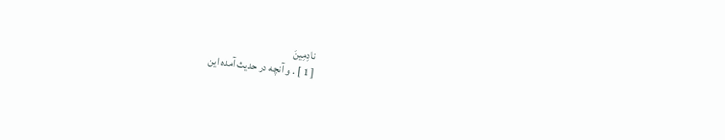نادِمِينَ
[ 1 ] . و آنچه در حديث آمده اين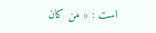است : « من كان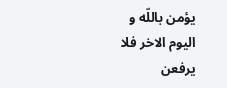يؤمن باللّه و اليوم الاخر فلا يرفعن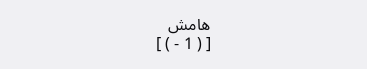هامش
[ ( 1 - ) ]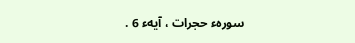سورهء حجرات ، آيهء 6 .